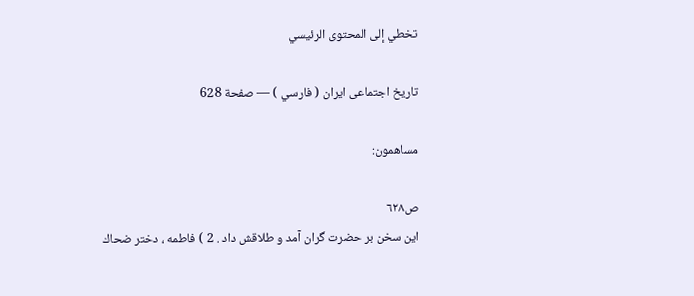تخطي إلى المحتوى الرئيسي

تاريخ اجتماعى ايران ( فارسي ) — صفحة 628

مساهمون:

ص٦٢٨
اين سخن بر حضرت گران آمد و طلاقش داد . 2 ) فاطمه ، دختر ضحاك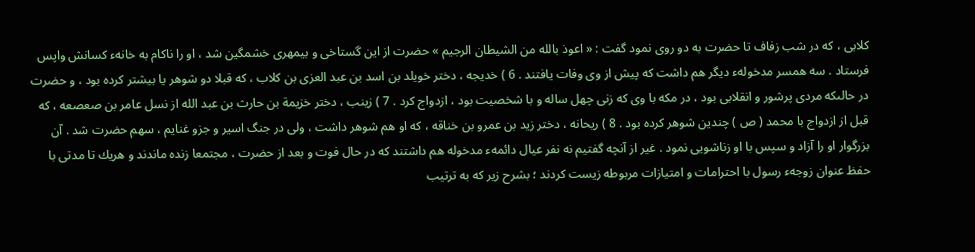كلابى ، كه در شب زفاف تا حضرت به دو روى نمود گفت : « اعوذ بالله من الشيطان الرجيم » حضرت از اين گستاخى و بيمهرى خشمگين شد ، او را ناكام به خانهء كسانش واپس فرستاد . سه همسر مدخولهء ديگر هم داشت كه پيش از وى وفات يافتند . 6 ) خديجه ، دختر خويلد بن اسد بن عبد العزى بن كلاب ، كه قبلا دو شوهر يا بيشتر كرده بود ، و حضرت در حالىكه مردى پرشور و انقلابى بود ، در مكه با وى كه زنى چهل ساله و با شخصيت بود ، ازدواج كرد . 7 ) زينب ، دختر خزيمة بن حارث بن عبد الله از نسل عامر بن صعصعه ، كه قبل از ازدواج با محمد ( ص ) چندين شوهر كرده بود . 8 ) ريحانه ، دختر زيد بن عمرو بن خناقه ، كه او هم شوهر داشت ، ولى در جنگ اسير و جزو غنايم ، سهم حضرت شد . آن بزرگوار او را آزاد و سپس با او زناشويى نمود . غير از آنچه گفتيم نه نفر عيال دائمهء مدخوله هم داشتند كه در حال فوت و بعد از حضرت ، مجتمعا زنده ماندند و هريك تا مدتى با حفظ عنوان زوجهء رسول با احترامات و امتيازات مربوطه زيست كردند ؛ بشرح زير كه به ترتيب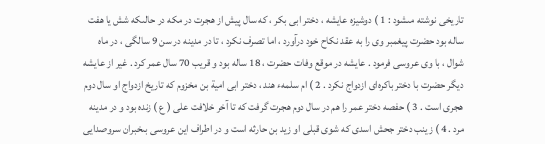تاريخى نوشته مىشود : 1 ) دوشيزه عايشه ، دختر ابى بكر ، كه سال پيش از هجرت در مكه در حالىكه شش يا هفت ساله بود حضرت پيغمبر وى را به عقد نكاح خود درآورد ، اما تصرف نكرد ، تا در مدينه در سن 9 سالگى ، در ماه شوال ، با وى عروسى فرمود . عايشه در موقع وفات حضرت ، 18 ساله بود و قريب 70 سال عمر كرد . غير از عايشه ديگر حضرت با دختر باكره‌اى ازدواج نكرد . 2 ) ام سلمهء هند ، دختر ابى امية بن مخزوم كه تاريخ ازدواج او سال دوم هجرى است . 3 ) حفصه دختر عمر را هم در سال دوم هجرت گرفت كه تا آخر خلافت على ( ع ) زنده بود و در مدينه مرد . 4 ) زينب دختر جحش اسدى كه شوى قبلى او زيد بن حارثه است و در اطراف اين عروسى بىخبران سروصدايى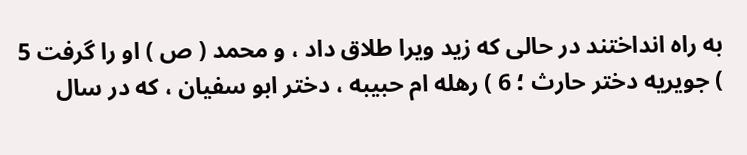به راه انداختند در حالى كه زيد ويرا طلاق داد ، و محمد ( ص ) او را گرفت 5 ) جويريه دختر حارث ؛ 6 ) رهله ام حبيبه ، دختر ابو سفيان ، كه در سال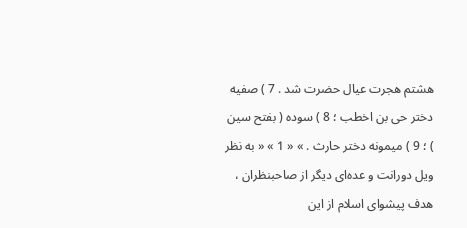هشتم هجرت عيال حضرت شد . 7 ) صفيه دختر حى بن اخطب ؛ 8 ) سوده ( بفتح سين ) ؛ 9 ) ميمونه دختر حارث . » « 1 » « به نظر ويل دورانت و عده‌اى ديگر از صاحبنظران ، هدف پيشواى اسلام از اين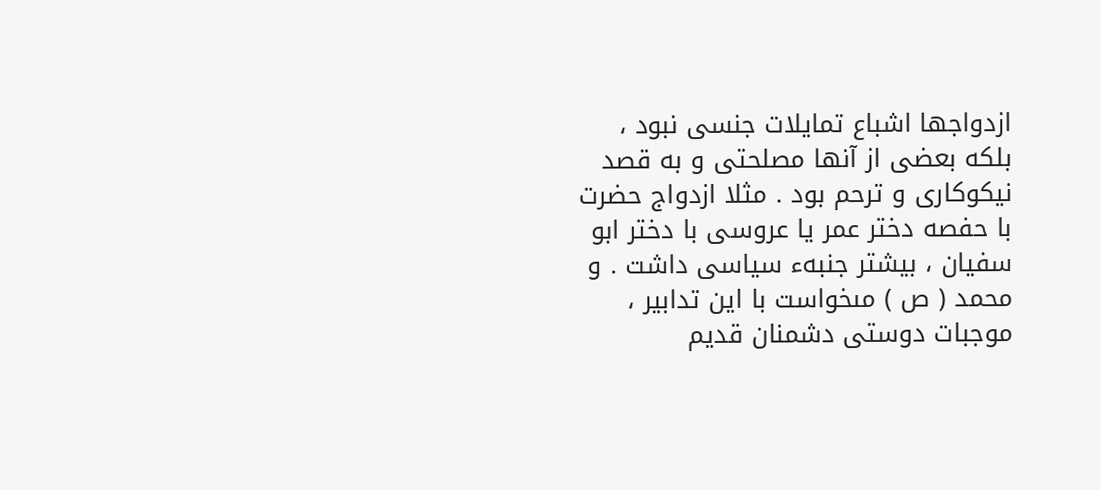ازدواجها اشباع تمايلات جنسى نبود ، بلكه بعضى از آنها مصلحتى و به قصد نيكوكارى و ترحم بود . مثلا ازدواج حضرت با حفصه دختر عمر يا عروسى با دختر ابو سفيان ، بيشتر جنبهء سياسى داشت . و محمد ( ص ) مىخواست با اين تدابير ، موجبات دوستى دشمنان قديم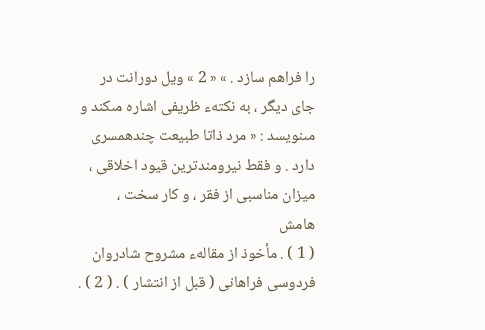را فراهم سازد . » « 2 » ويل دورانت در جاى ديگر ، به نكتهء ظريفى اشاره مىكند و مىنويسد : « مرد ذاتا طبيعت چندهمسرى دارد . و فقط نيرومندترين قيود اخلاقى ، ميزان مناسبى از فقر ، و كار سخت ،
هامش
( 1 ) . مأخوذ از مقالهء مشروح شادروان فردوسى فراهانى ( قبل از انتشار ) . ( 2 ) .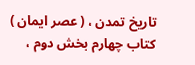تاريخ تمدن ، ( عصر ايمان ) كتاب چهارم بخش دوم ،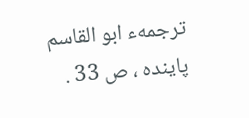ترجمهء ابو القاسم پاينده ، ص 33 .